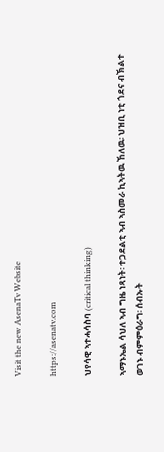Visit the new AsenaTv Website

https://asenatv.com

ህየሳዊ ኣተሓሳስባ (critical thinking)

ኣማኑኤል ሳህለ ኣብ ግዜ ነጻነት፡ ተጋደልቲ ኣብ ኣስመራ ኪኣትዉ ኸለዉ፡ ህዝቢ ነቲ ጎደና ብኽልተ ወገኑ ብምምዕራግ፡ ሰብኡት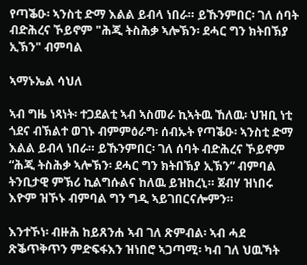የጣቕዑ፡ ኣንስቲ ድማ እልል ይብላ ነበራ። ይኹንምበር፡ ገለ ሰባት ብድሕረና ኾይኖም "ሕጂ ትስሕቃ ኣሎኽን፡ ደሓር ግን ክትበኽያ ኢኽን" ብምባል

ኣማኑኤል ሳህለ

ኣብ ግዜ ነጻነት፡ ተጋደልቲ ኣብ ኣስመራ ኪኣትዉ ኸለዉ፡ ህዝቢ ነቲ ጎደና ብኽልተ ወገኑ ብምምዕራግ፡ ሰብኡት የጣቕዑ፡ ኣንስቲ ድማ እልል ይብላ ነበራ። ይኹንምበር፡ ገለ ሰባት ብድሕረና ኾይኖም “ሕጂ ትስሕቃ ኣሎኽን፡ ደሓር ግን ክትበኽያ ኢኽን” ብምባል ትንቢታዊ ምኽሪ ኪልግሱልና ከለዉ ይዝከረኒ። ጀብሃ ዝነበሩ እዮም ዝኾኑ ብምባል ግን ግዲ ኣይገበርናሎምን።

እንተኾነ፡ ብዙሕ ከይጸንሐ ኣብ ገለ ጽምብል፡ ኣብ ሓደ ጽቕጥቅጥን ምድፍፋእን ዝነበሮ ኣጋጣሚ፡ ካብ ገለ ህዉኻት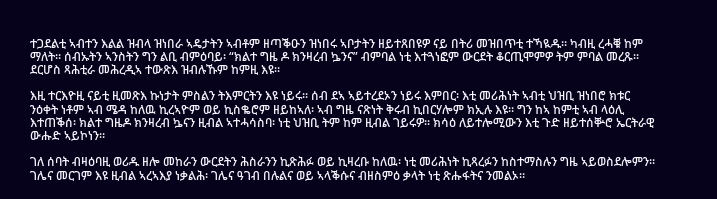ተጋደልቲ ኣብተን እልል ዝብላ ዝነበራ ኣዴታትን ኣብቶም ዘጣቕዑን ዝነበሩ ኣቦታትን ዘይተጸበዩዎ ናይ በትሪ መዝበጥቲ ተኻዪዱ። ካብዚ ረሓቑ ከም ማለት። ሰብኡትን ኣንስትን ግን ልቢ ብምዕባይ፡ “ክልተ ግዜ ዶ ክንዛረብ ኴንና” ብምባል ነቲ እተጓነፎም ውርደት ቆርጢሞምዎ ትም ምባል መረጹ። ደርሆስ ጻሕቲራ መሕረዲኣ ተውጽእ ዝብሉኹም ከምዚ እዩ።

እዚ ተርእዮዚ ናይቲ ዚመጽእ ኩነታት ምስልን ትእምርትን እዩ ነይሩ። ሰብ ደኣ ኣይተረደኦን ነይሩ እምበር፡ እቲ መሪሕነት ኣብቲ ህዝቢ ዝነበሮ ክቱር ንዕቀት ነቶም ኣብ ሜዳ ከለዉ ኪረኣዮም ወይ ኪስቈሮም ዘይከኣለ፡ ኣብ ግዜ ናጽነት ቅሩብ ኪበርሃሎም ክኢሉ እዩ። ግን ከኣ ከምቲ ኣብ ላዕሊ እተጠቕሰ፡ ክልተ ግዜዶ ክንዛረብ ኴናን ዚብል ኣተሓሳስባ፡ ነቲ ህዝቢ ትም ከም ዚብል ገይሩዎ። ክሳዕ ለይተሎሚውን እቲ ጉድ ዘይተሰቝሮ ኤርትራዊ ውሑድ ኣይኮነን።

ገለ ሰባት ብዛዕባዚ ወሪዱ ዘሎ መከራን ውርደትን ሕስራንን ኪጽሕፉ ወይ ኪዛረቡ ከለዉ፡ ነቲ መሪሕነት ኪጻረፉን ከስተማስሉን ግዜ ኣይወስደሎምን። ገሌና መርገም እዩ ዚብል ኣረኣእያ ነቃልሕ፡ ገሌና ዓገብ በሉልና ወይ ኣላቕሱና ብዘስምዕ ቃላት ነቲ ጽሑፋትና ንመልኦ።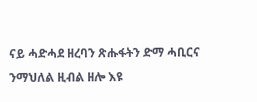ናይ ሓድሓደ ዘረባን ጽሑፋትን ድማ ሓቢርና ንማህለል ዚብል ዘሎ እዩ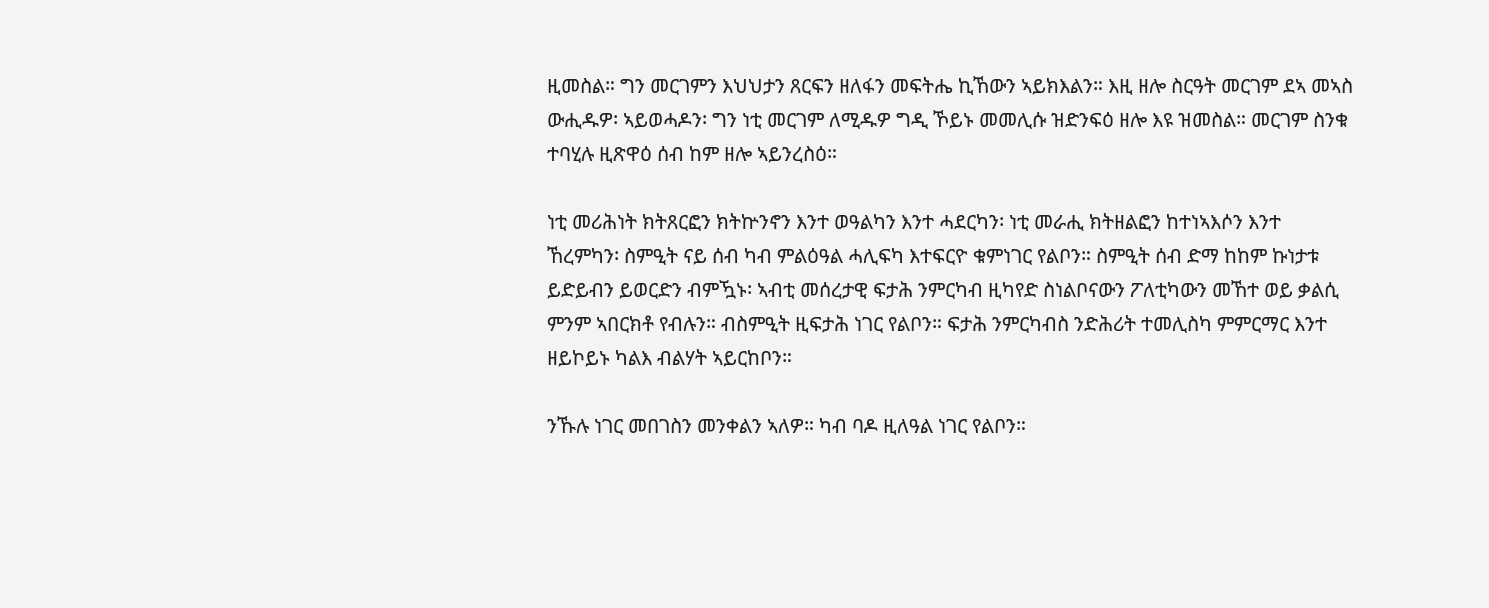ዚመስል። ግን መርገምን እህህታን ጸርፍን ዘለፋን መፍትሔ ኪኸውን ኣይክእልን። እዚ ዘሎ ስርዓት መርገም ደኣ መኣስ ውሒዱዎ፡ ኣይወሓዶን፡ ግን ነቲ መርገም ለሚዱዎ ግዲ ኾይኑ መመሊሱ ዝድንፍዕ ዘሎ እዩ ዝመስል። መርገም ስንቁ ተባሂሉ ዚጽዋዕ ሰብ ከም ዘሎ ኣይንረስዕ።

ነቲ መሪሕነት ክትጸርፎን ክትኵንኖን እንተ ወዓልካን እንተ ሓደርካን፡ ነቲ መራሒ ክትዘልፎን ከተነኣእሶን እንተ ኸረምካን፡ ስምዒት ናይ ሰብ ካብ ምልዕዓል ሓሊፍካ እተፍርዮ ቁምነገር የልቦን። ስምዒት ሰብ ድማ ከከም ኩነታቱ ይድይብን ይወርድን ብምዃኑ፡ ኣብቲ መሰረታዊ ፍታሕ ንምርካብ ዚካየድ ስነልቦናውን ፖለቲካውን መኸተ ወይ ቃልሲ ምንም ኣበርክቶ የብሉን። ብስምዒት ዚፍታሕ ነገር የልቦን። ፍታሕ ንምርካብስ ንድሕሪት ተመሊስካ ምምርማር እንተ ዘይኮይኑ ካልእ ብልሃት ኣይርከቦን።

ንኹሉ ነገር መበገስን መንቀልን ኣለዎ። ካብ ባዶ ዚለዓል ነገር የልቦን።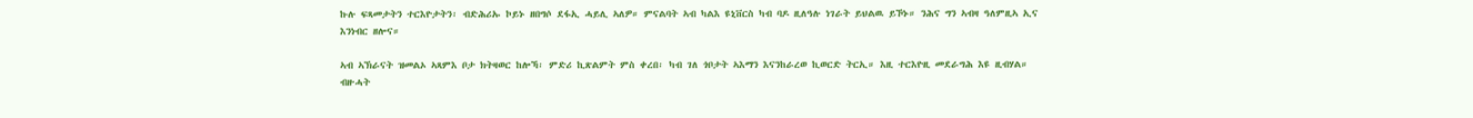ኩሉ ፍጻመታትን ተርእዮታትን፡ ብድሕሪኡ ኮይኑ ዘበግሶ ደፋኢ ሓይሊ ኣለዎ። ምናልባት ኣብ ካልእ ዩኒቨርስ ካብ ባዶ ዚለዓሉ ነገራት ይህልዉ ይኾኑ። ንሕና ግን ኣብዛ ዓለምዚኣ ኢና እንነብር ዘሎና።

ኣብ ኣኽራናት ዝመልኦ ኣጻምእ ቦታ ክትዛወር ከሎኻ፡ ምድሪ ኪጽልምት ምስ ቀረበ፡ ካብ ገለ ጎቦታት ኣእማን እናንከራረወ ኪወርድ ትርኢ። እዚ ተርእዮዚ መደራግሕ እዩ ዚብሃል። ብዙሓት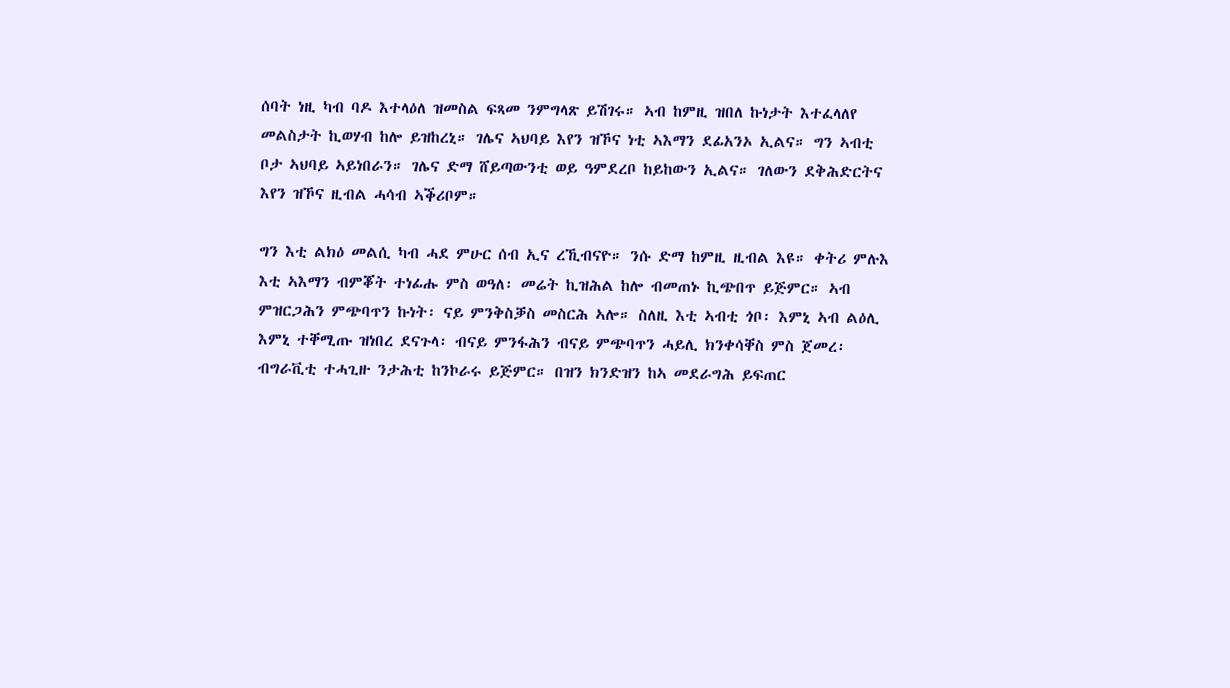ሰባት ነዚ ካብ ባዶ እተላዕለ ዝመስል ፍጻመ ንምግላጽ ይሽገሩ። ኣብ ከምዚ ዝበለ ኩነታት እተፈላለየ መልስታት ኪወሃብ ከሎ ይዝከረኒ። ገሌና ኣህባይ እየን ዝኾና ነቲ ኣእማን ደፊአንኦ ኢልና። ግን ኣብቲ ቦታ ኣህባይ ኣይነበራን። ገሌና ድማ ሸይጣውንቲ ወይ ዓምደረቦ ከይከውን ኢልና። ገለውን ደቅሕድርትና እየን ዝኾና ዚብል ሓሳብ ኣቕሪቦም።

ግን እቲ ልክዕ መልሲ ካብ ሓደ ምሁር ሰብ ኢና ረኺብናዮ። ንሱ ድማ ከምዚ ዚብል እዩ። ቀትሪ ምሉእ እቲ ኣእማን ብምቖት ተነፊሑ ምስ ወዓለ፡ መሬት ኪዝሕል ከሎ ብመጠኑ ኪጭበጥ ይጅምር። ኣብ ምዝርጋሕን ምጭባጥን ኩነት፡ ናይ ምንቅስቓስ መስርሕ ኣሎ። ስለዚ እቲ ኣብቲ ጎቦ፡ እምኒ ኣብ ልዕሊ እምኒ ተቐሚጡ ዝነበረ ደናጉላ፡ ብናይ ምንፋሕን ብናይ ምጭባጥን ሓይሊ ክንቀሳቐስ ምስ ጀመረ፡ ብግራቪቲ ተሓጊዙ ንታሕቲ ከንኮራሩ ይጅምር። በዝን ክንድዝን ከኣ መደራግሕ ይፍጠር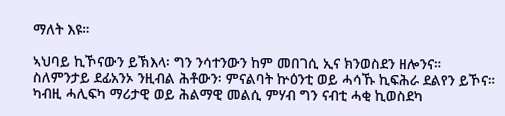ማለት እዩ።

ኣህባይ ኪኾናውን ይኽእላ፡ ግን ንሳተንውን ከም መበገሲ ኢና ክንወስደን ዘሎንና። ስለምንታይ ደፊአንኦ ንዚብል ሕቶውን፡ ምናልባት ኵዕንቲ ወይ ሓሳኹ ኪፍሕራ ደልየን ይኾና። ካብዚ ሓሊፍካ ማሪታዊ ወይ ሕልማዊ መልሲ ምሃብ ግን ናብቲ ሓቂ ኪወስደካ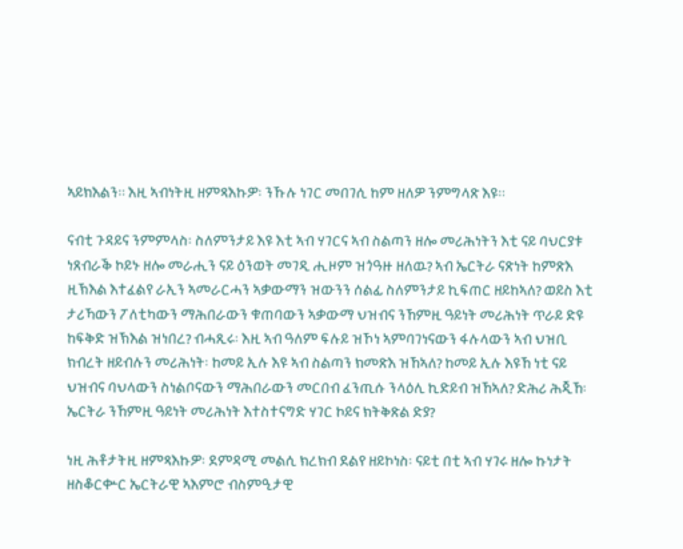ኣይክእልን። እዚ ኣብነትዚ ዘምጻእኩዎ፡ ንኹሉ ነገር መበገሲ ከም ዘለዎ ንምግላጽ እዩ።

ናብቲ ጉዳይና ንምምላስ፡ ስለምንታይ እዩ እቲ ኣብ ሃገርና ኣብ ስልጣን ዘሎ መሪሕነትን እቲ ናይ ባህርያቱ ነጸብራቕ ኮይኑ ዘሎ መራሒን ናይ ዕንወት መገዲ ሒዞም ዝጎዓዙ ዘለዉ? ኣብ ኤርትራ ናጽነት ከምጽእ ዚኽእል እተፈልየ ራኢን ኣመራርሓን ኣቃውማን ዝውንን ሰልፊ ስለምንታይ ኪፍጠር ዘይከኣለ? ወይስ እቲ ታሪኻውን ፖለቲካውን ማሕበራውን ቁጠባውን ኣቃውማ ህዝብና ንኸምዚ ዓይነት መሪሕነት ጥራይ ድዩ ከፍቅድ ዝኽእል ዝነበረ? ብሓጺሩ፡ እዚ ኣብ ዓለም ፍሉይ ዝኾነ ኣምባገነናውን ፋሉላውን ኣብ ህዝቢ ክብረት ዘይብሉን መሪሕነት፡ ከመይ ኢሉ እዩ ኣብ ስልጣን ክመጽእ ዝኸኣለ? ከመይ ኢሉ እዩኸ ነቲ ናይ ህዝብና ባህላውን ስነልቦናውን ማሕበራውን መርበብ ፈንጢሱ ንላዕሊ ኪድይብ ዝኸኣለ? ድሕሪ ሕጂኸ፡ ኤርትራ ንኸምዚ ዓይነት መሪሕነት እተስተናግድ ሃገር ኮይና ክትቅጽል ድያ?

ነዚ ሕቶታትዚ ዘምጻእኩዎ፡ ደምዳሚ መልሲ ክረክብ ደልየ ዘይኮነስ፡ ናይቲ በቲ ኣብ ሃገሩ ዘሎ ኩነታት ዘስቆርቍር ኤርትራዊ ኣእምሮ ብስምዒታዊ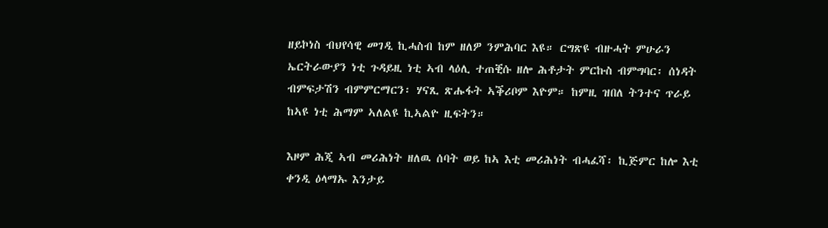ዘይኮነስ ብህየሳዊ መገዲ ኪሓስብ ከም ዘለዎ ንምሕባር እዩ። ርግጽዩ ብዙሓት ምሁራን ኤርትራውያን ነቲ ጉዳይዚ ነቲ ኣብ ላዕሊ ተጠቒሱ ዘሎ ሕቶታት ምርኩስ ብምግባር፡ ሰነዳት ብምፍታሽን ብምምርማርን፡ ሃናጺ ጽሑፋት ኣቕሪቦም እዮም። ከምዚ ዝበለ ትንተና ጥራይ ከኣዩ ነቲ ሕማም ኣለልዩ ኪኣልዮ ዚፍትን።

እዞም ሕጂ ኣብ መሪሕነት ዘለዉ ሰባት ወይ ከኣ እቲ መሪሕነት ብሓፈሻ፡ ኪጅምር ከሎ እቲ ቀንዲ ዕላማኡ እንታይ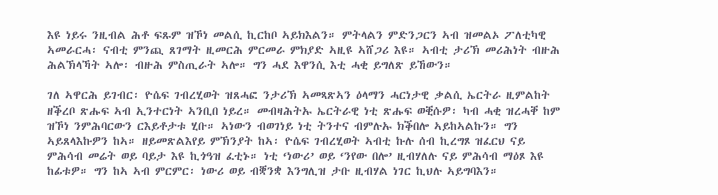እዩ ነይሩ ንዚብል ሕቶ ፍጹም ዝኾነ መልሲ ኪርከቦ ኣይክእልን። ምትላልን ምድንጋርን ኣብ ዝመልኦ ፖለቲካዊ ኣመራርሓ፡ ናብቲ ምንጪ ጸገማት ዚመርሕ ምርመራ ምክያድ ኣዚዩ ኣሸጋሪ እዩ። ኣብቲ ታሪኽ መሪሕነት ብዙሕ ሕልኽላኻት ኣሎ፡ ብዙሕ ምስጢራት ኣሎ። ግን ሓደ እዋንሲ እቲ ሓቂ ይግለጽ ይኸውን።

ገለ ኣዋርሕ ይገብር፡ ዮሴፍ ገብረሂወት ዝጸሓፎ ንታሪኽ ኣመጻጽኣን ዕላማን ሓርነታዊ ቃልሲ ኤርትራ ዚምልከት ዘቕረቦ ጽሑፍ ኣብ ኢንተርነት ኣንቢበ ነይረ። መብዛሕትኡ ኤርትራዊ ነቲ ጽሑፍ ወቒሱዎ፡ ካብ ሓቂ ዝረሓቐ ከም ዝኾነ ንምሕባርውን ርእይቶታቱ ሂቡ። ኣነውን ብወገነይ ነቲ ትንተና ብምሉኡ ክቕበሎ ኣይከኣልኩን። ግን ኣይጸላእኩዎን ከኣ። ዘይመጽልእየይ ምኽንያት ከኣ፡ ዮሴፍ ገብረሂወት ኣብቲ ኩሉ ሰብ ኪረግጾ ዝፈርህ ናይ ምሕሳብ መሬት ወይ ባይታ እዩ ኪጎዓዝ ፈቲኑ። ነቲ ‘ነውሪ’ ወይ ‘ንየው በሎ’ ዚብሃለሉ ናይ ምሕሳብ ማዕጾ እዩ ከፊቱዎ። ግን ከኣ ኣብ ምርምር፡ ነውሪ ወይ ብቛንቋ እንግሊዝ ታቡ ዚብሃል ነገር ኪህሉ ኣይግባእን።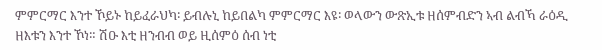ምምርማር እንተ ኾይኑ ከይፈራህካ፡ ይብሉኒ ከይበልካ ምምርማር እዩ፡ ወላውን ውጽኢቱ ዘሰምብድን ኣብ ልብኻ ራዕዲ ዘእቱን እንተ ኾነ። ሽዑ እቲ ዘንብብ ወይ ዚሰምዕ ሰብ ነቲ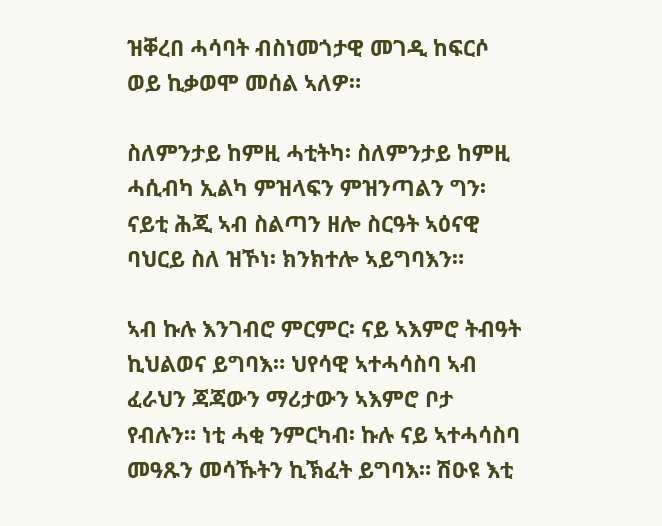ዝቐረበ ሓሳባት ብስነመጎታዊ መገዲ ከፍርሶ ወይ ኪቃወሞ መሰል ኣለዎ።

ስለምንታይ ከምዚ ሓቲትካ፡ ስለምንታይ ከምዚ ሓሲብካ ኢልካ ምዝላፍን ምዝንጣልን ግን፡ ናይቲ ሕጂ ኣብ ስልጣን ዘሎ ስርዓት ኣዕናዊ ባህርይ ስለ ዝኾነ፡ ክንክተሎ ኣይግባእን።

ኣብ ኩሉ እንገብሮ ምርምር፡ ናይ ኣእምሮ ትብዓት ኪህልወና ይግባእ። ህየሳዊ ኣተሓሳስባ ኣብ ፈራህን ጃጃውን ማሪታውን ኣእምሮ ቦታ የብሉን። ነቲ ሓቂ ንምርካብ፡ ኩሉ ናይ ኣተሓሳስባ መዓጹን መሳኹትን ኪኽፈት ይግባእ። ሽዑዩ እቲ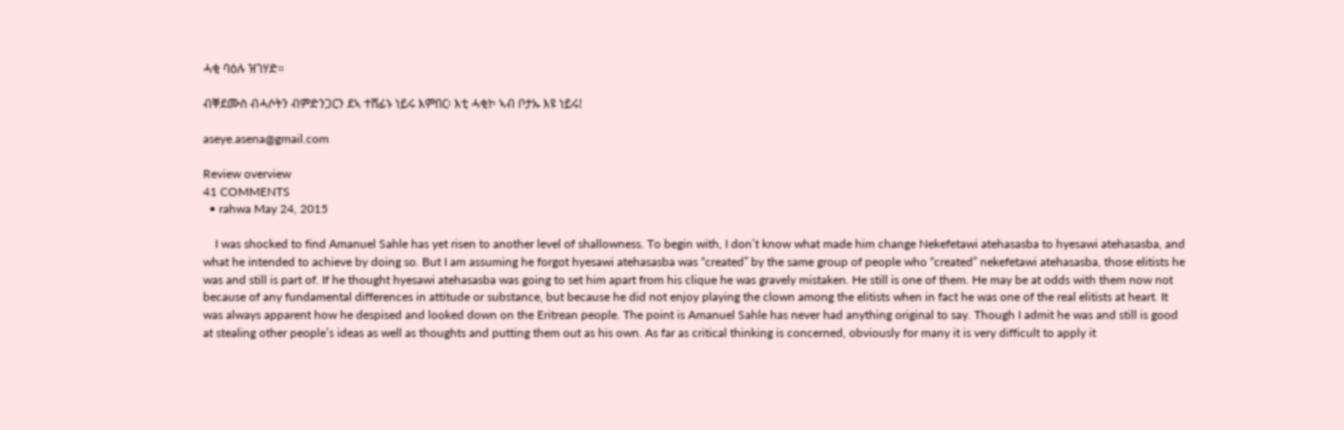ሓቂ ባዕሉ ዝገሃድ።

ብቐደሙስ ብሓሶትን ብምድንጋርን ደኣ ተሸፊኑ ነይሩ እምበር፡ እቲ ሓቂኮ ኣብ ቦታኡ እዩ ነይሩ!

aseye.asena@gmail.com

Review overview
41 COMMENTS
  • rahwa May 24, 2015

    I was shocked to find Amanuel Sahle has yet risen to another level of shallowness. To begin with, I don’t know what made him change Nekefetawi atehasasba to hyesawi atehasasba, and what he intended to achieve by doing so. But I am assuming he forgot hyesawi atehasasba was “created” by the same group of people who “created” nekefetawi atehasasba, those elitists he was and still is part of. If he thought hyesawi atehasasba was going to set him apart from his clique he was gravely mistaken. He still is one of them. He may be at odds with them now not because of any fundamental differences in attitude or substance, but because he did not enjoy playing the clown among the elitists when in fact he was one of the real elitists at heart. It was always apparent how he despised and looked down on the Eritrean people. The point is Amanuel Sahle has never had anything original to say. Though I admit he was and still is good at stealing other people’s ideas as well as thoughts and putting them out as his own. As far as critical thinking is concerned, obviously for many it is very difficult to apply it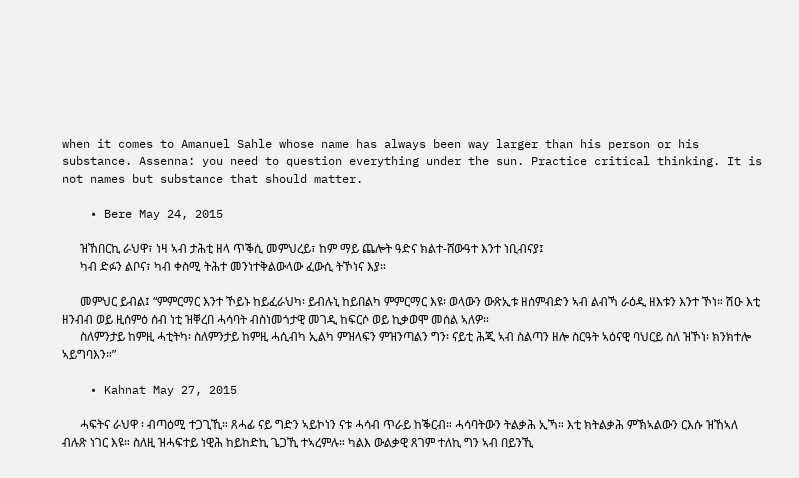when it comes to Amanuel Sahle whose name has always been way larger than his person or his substance. Assenna: you need to question everything under the sun. Practice critical thinking. It is not names but substance that should matter.

    • Bere May 24, 2015

      ዝኸበርኪ ራህዋ፣ ነዛ ኣብ ታሕቲ ዘላ ጥቕሲ መምህረይ፣ ከም ማይ ጨሎት ዓድና ክልተ-ሸውዓተ እንተ ነቢብናያ፤
      ካብ ድፉን ልቦና፣ ካብ ቀስሚ ትሕተ መንነተቅልውላው ፈውሲ ትኾነና እያ።

      መምህር ይብል፤ “ምምርማር እንተ ኾይኑ ከይፈራህካ፡ ይብሉኒ ከይበልካ ምምርማር እዩ፡ ወላውን ውጽኢቱ ዘሰምብድን ኣብ ልብኻ ራዕዲ ዘእቱን እንተ ኾነ። ሽዑ እቲ ዘንብብ ወይ ዚሰምዕ ሰብ ነቲ ዝቐረበ ሓሳባት ብስነመጎታዊ መገዲ ከፍርሶ ወይ ኪቃወሞ መሰል ኣለዎ።
      ስለምንታይ ከምዚ ሓቲትካ፡ ስለምንታይ ከምዚ ሓሲብካ ኢልካ ምዝላፍን ምዝንጣልን ግን፡ ናይቲ ሕጂ ኣብ ስልጣን ዘሎ ስርዓት ኣዕናዊ ባህርይ ስለ ዝኾነ፡ ክንክተሎ ኣይግባእን።”

    • Kahnat May 27, 2015

      ሓፍትና ራህዋ ፡ ብጣዕሚ ተጋጊኺ። ጸሓፊ ናይ ግድን ኣይኮነን ናቱ ሓሳብ ጥራይ ከቕርብ። ሓሳባትውን ትልቃሕ ኢኻ። እቲ ክትልቃሕ ምኽኣልውን ርእሱ ዝኸኣለ ብሉጽ ነገር እዩ። ስለዚ ዝሓፍተይ ነዊሕ ከይከድኪ ጌጋኺ ተኣረምሉ። ካልእ ውልቃዊ ጸገም ተለኪ ግን ኣብ በይንኺ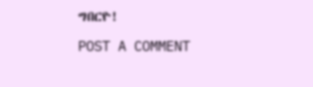ግበርዮ!

POST A COMMENT